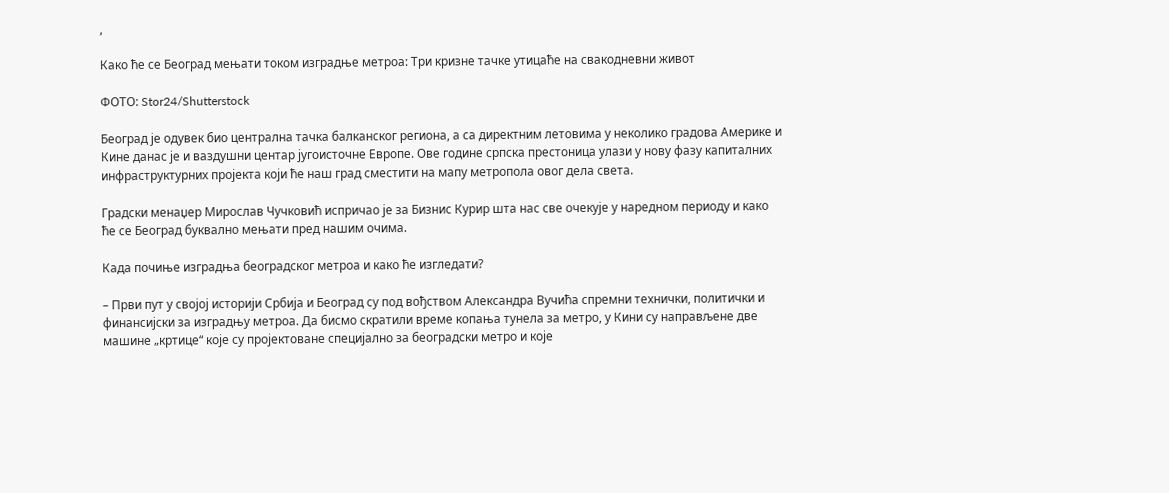,

Како ће се Београд мењати током изградње метроа: Три кризне тачке утицаће на свакодневни живот

ФОТО: Stor24/Shutterstock

Београд је одувек био централна тачка балканског региона, а са директним летовима у неколико градова Америке и Кине данас је и ваздушни центар југоисточне Европе. Ове године српска престоница улази у нову фазу капиталних инфраструктурних пројекта који ће наш град сместити на мапу метропола овог дела света.

Градски менаџер Мирослав Чучковић испричао је за Бизнис Курир шта нас све очекује у наредном периоду и како ће се Београд буквално мењати пред нашим очима.

Када почиње изградња београдског метроа и како ће изгледати?

– Први пут у својој историји Србија и Београд су под вођством Александра Вучића спремни технички, политички и финансијски за изградњу метроа. Да бисмо скратили време копања тунела за метро, у Кини су направљене две машине „кртице“ које су пројектоване специјално за београдски метро и које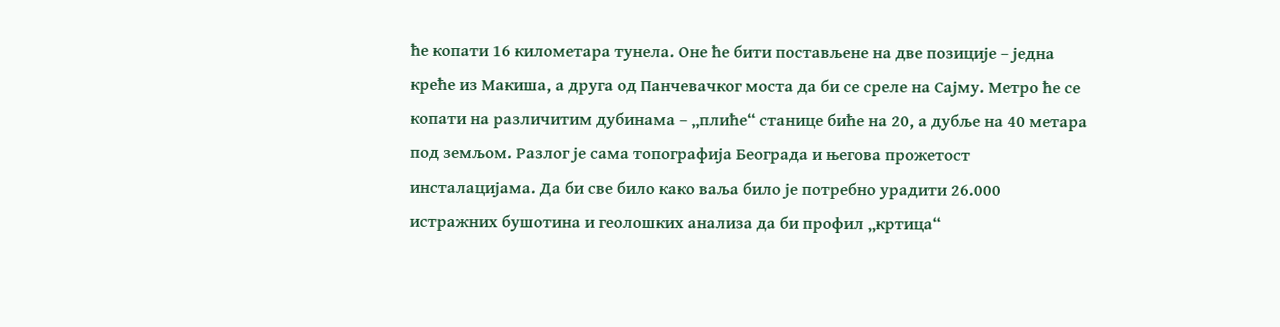ће копати 16 километара тунела. Оне ће бити постављене на две позиције – једна креће из Макиша, а друга од Панчевачког моста да би се среле на Сајму. Метро ће се копати на различитим дубинама – „плиће“ станице биће на 20, а дубље на 40 метара под земљом. Разлог је сама топографија Београда и његова прожетост инсталацијама. Да би све било како ваља било је потребно урадити 26.000 истражних бушотина и геолошких анализа да би профил „кртица“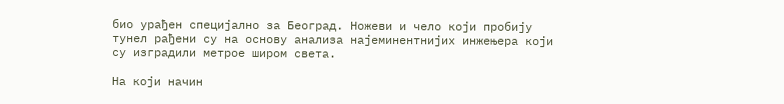био урађен специјално за Београд. Ножеви и чело који пробију тунел рађени су на основу анализа најеминентнијих инжењера који су изградили метрое широм света.

На који начин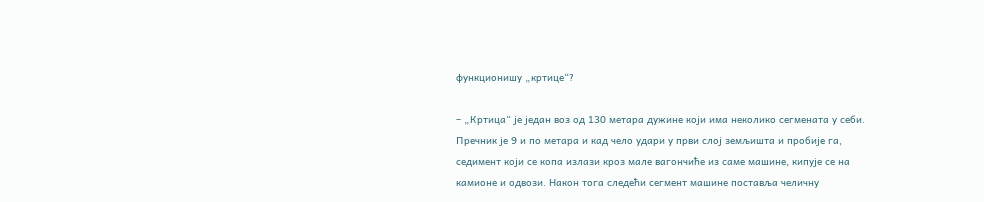функционишу „кртице“?

– „Кртица“ је један воз од 130 метара дужине који има неколико сегмената у себи. Пречник је 9 и по метара и кад чело удари у први слој земљишта и пробије га, седимент који се копа излази кроз мале вагончиће из саме машине, кипује се на камионе и одвози. Након тога следећи сегмент машине поставља челичну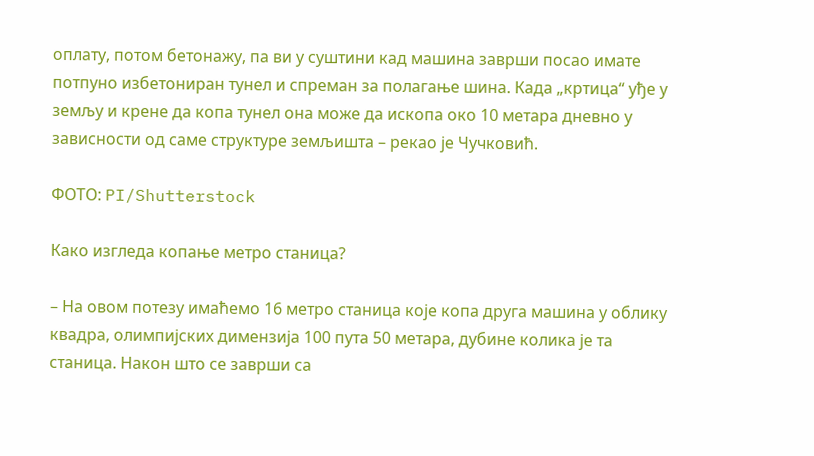оплату, потом бетонажу, па ви у суштини кад машина заврши посао имате потпуно избетониран тунел и спреман за полагање шина. Када „кртица“ уђе у земљу и крене да копа тунел она може да ископа око 10 метара дневно у зависности од саме структуре земљишта – рекао је Чучковић.

ФОТО: PI/Shutterstock

Како изгледа копање метро станица?

– На овом потезу имаћемо 16 метро станица које копа друга машина у облику квадра, олимпијских димензија 100 пута 50 метара, дубине колика је та станица. Након што се заврши са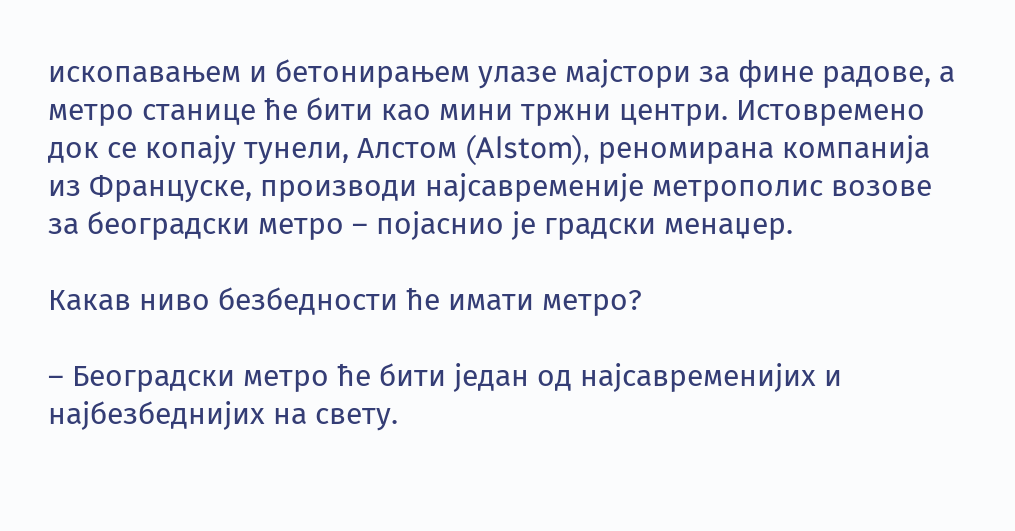ископавањем и бетонирањем улазе мајстори за фине радове, а метро станице ће бити као мини тржни центри. Истовремено док се копају тунели, Алстом (Alstom), реномирана компанија из Француске, производи најсавременије метрополис возове за београдски метро – појаснио је градски менаџер.

Какав ниво безбедности ће имати метро?

– Београдски метро ће бити један од најсавременијих и најбезбеднијих на свету.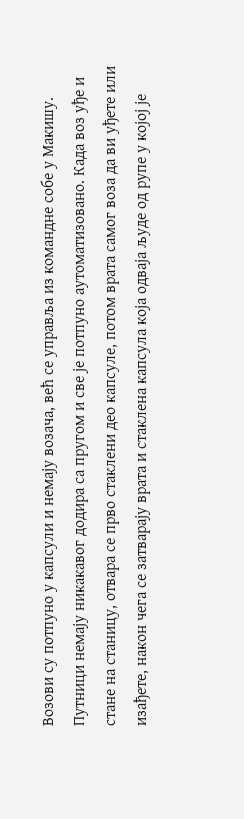Возови су потпуно у капсули и немају возача, већ се управља из командне собе у Макишу. Путници немају никакавог додира са пругом и све је потпуно аутоматизовано. Када воз уђе и стане на станицу, отвара се прво стаклени део капсуле, потом врата самог воза да ви уђете или изађете, након чега се затварају врата и стаклена капсула која одваја људе од рупе у којој је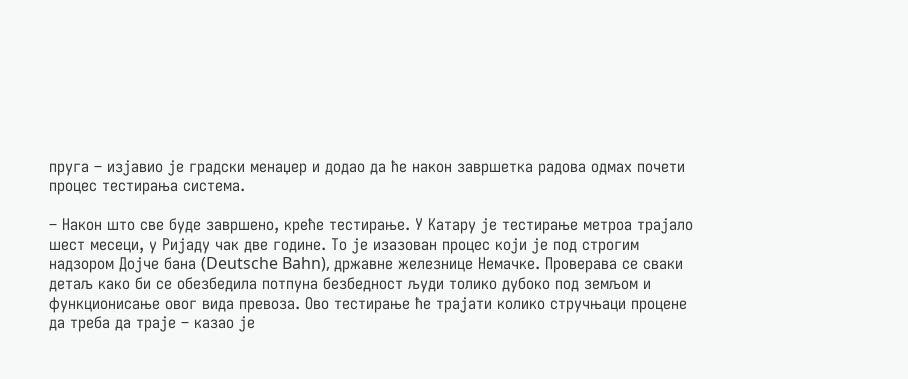пруга – изјавио је градски менаџер и додао да ће након завршетка радова одмах почети процес тестирања система.

– Након што све буде завршено, креће тестирање. У Катару је тестирање метроа трајало шест месеци, у Ријаду чак две године. То је изазован процес који је под строгим надзором Дојче бана (Deutsche Bahn), државне железнице Немачке. Проверава се сваки детаљ како би се обезбедила потпуна безбедност људи толико дубоко под земљом и функционисање овог вида превоза. Ово тестирање ће трајати колико стручњаци процене да треба да траје – казао је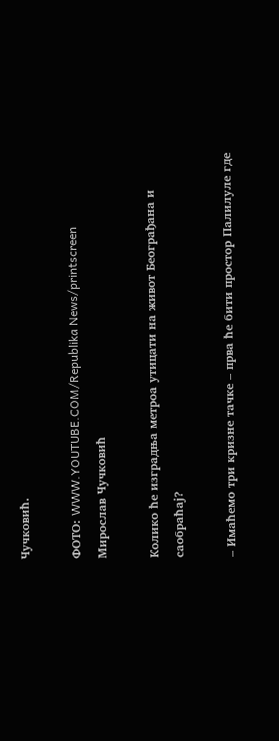Чучковић.

ФОТО: WWW.YOUTUBE.COM/Republika News/printscreen
Мирослав Чучковић

Колико ће изградња метроа утицати на живот Београђана и саобраћај?

– Имаћемо три кризне тачке – прва ће бити простор Палилуле где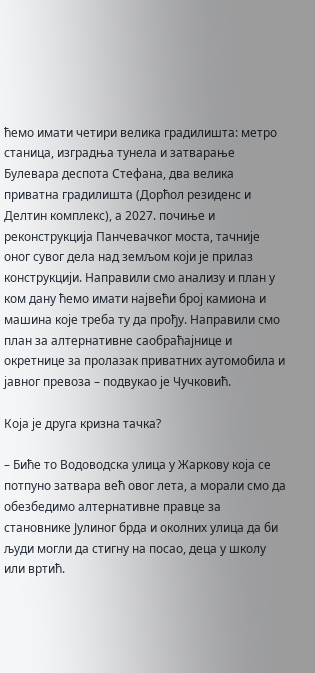ћемо имати четири велика градилишта: метро станица, изградња тунела и затварање Булевара деспота Стефана, два велика приватна градилишта (Дорћол резиденс и Делтин комплекс), а 2027. почиње и реконструкција Панчевачког моста, тачније оног сувог дела над земљом који је прилаз конструкцији. Направили смо анализу и план у ком дану ћемо имати највећи број камиона и машина које треба ту да прођу. Направили смо план за алтернативне саобраћајнице и окретнице за пролазак приватних аутомобила и јавног превоза – подвукао је Чучковић.

Која је друга кризна тачка?

– Биће то Водоводска улица у Жаркову која се потпуно затвара већ овог лета, а морали смо да обезбедимо алтернативне правце за становнике Јулиног брда и околних улица да би људи могли да стигну на посао, деца у школу или вртић.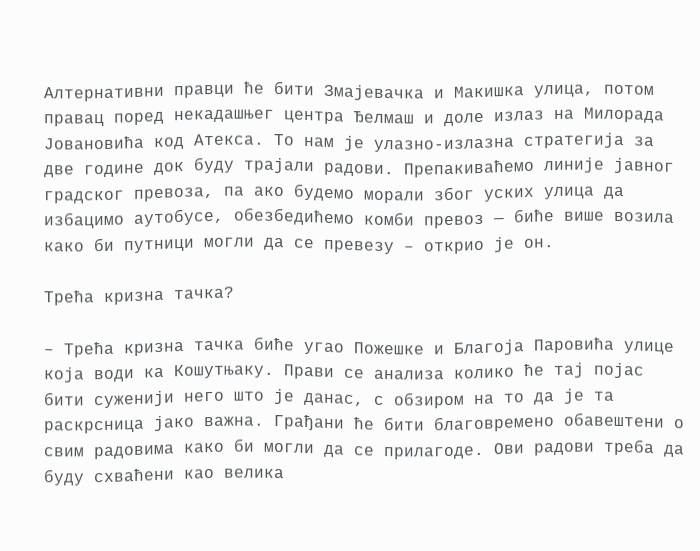Алтернативни правци ће бити Змајевачка и Макишка улица, потом правац поред некадашњег центра Ђелмаш и доле излаз на Милорада Јовановића код Атекса. То нам је улазно-излазна стратегија за две године док буду трајали радови. Препакиваћемо линије јавног градског превоза, па ако будемо морали због уских улица да избацимо аутобусе, обезбедићемо комби превоз — биће више возила како би путници могли да се превезу – открио је он.

Трећа кризна тачка?

– Трећа кризна тачка биће угао Пожешке и Благоја Паровића улице која води ка Кошутњаку. Прави се анализа колико ће тај појас бити суженији него што је данас, с обзиром на то да је та раскрсница јако важна. Грађани ће бити благовремено обавештени о свим радовима како би могли да се прилагоде. Ови радови треба да буду схваћени као велика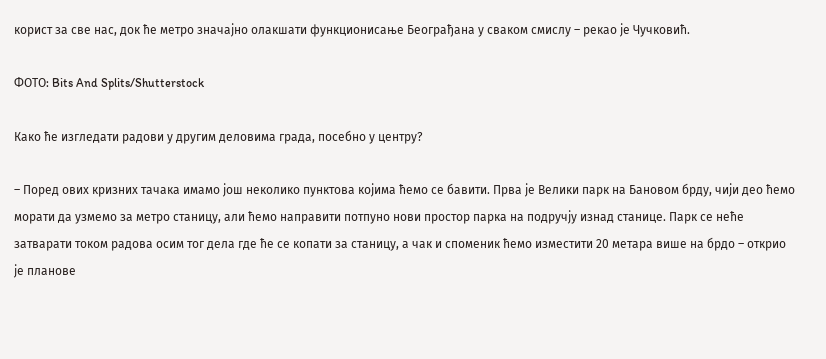корист за све нас, док ће метро значајно олакшати функционисање Београђана у сваком смислу – рекао је Чучковић.

ФОТО: Bits And Splits/Shutterstock

Како ће изгледати радови у другим деловима града, посебно у центру?

– Поред ових кризних тачака имамо још неколико пунктова којима ћемо се бавити. Прва је Велики парк на Бановом брду, чији део ћемо морати да узмемо за метро станицу, али ћемо направити потпуно нови простор парка на подручју изнад станице. Парк се неће затварати током радова осим тог дела где ће се копати за станицу, а чак и споменик ћемо изместити 20 метара више на брдо – открио је планове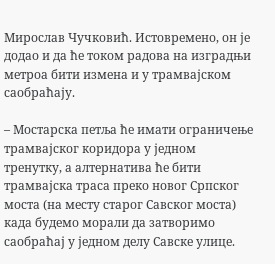Мирослав Чучковић. Истовремено, он је додао и да ће током радова на изградњи метроа бити измена и у трамвајском саобраћају.

– Мостарска петља ће имати ограничење трамвајског коридора у једном тренутку, а алтернатива ће бити трамвајска траса преко новог Српског моста (на месту старог Савског моста) када будемо морали да затворимо саобраћај у једном делу Савске улице.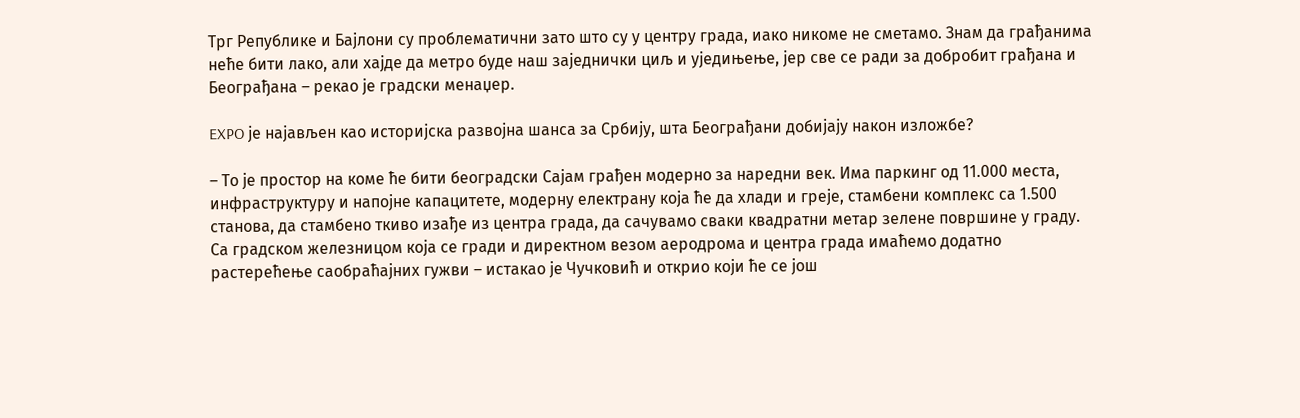Трг Републике и Бајлони су проблематични зато што су у центру града, иако никоме не сметамо. Знам да грађанима неће бити лако, али хајде да метро буде наш заједнички циљ и уједињење, јер све се ради за добробит грађана и Београђана – рекао је градски менаџер.

EXPO је најављен као историјска развојна шанса за Србију, шта Београђани добијају након изложбе?

– То је простор на коме ће бити београдски Сајам грађен модерно за наредни век. Има паркинг од 11.000 места, инфраструктуру и напојне капацитете, модерну електрану која ће да хлади и греје, стамбени комплекс са 1.500 станова, да стамбено ткиво изађе из центра града, да сачувамо сваки квадратни метар зелене површине у граду. Са градском железницом која се гради и директном везом аеродрома и центра града имаћемо додатно растерећење саобраћајних гужви – истакао је Чучковић и открио који ће се још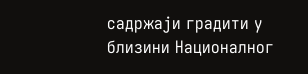садржаји градити у близини Националног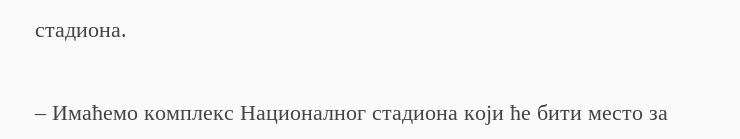стадиона.

– Имаћемо комплекс Националног стадиона који ће бити место за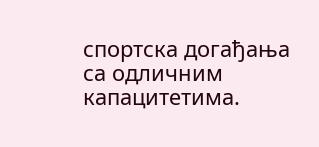спортска догађања са одличним капацитетима.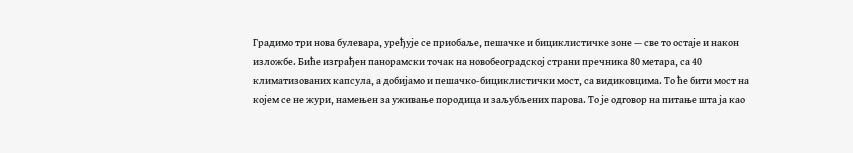Градимо три нова булевара, уређује се приобаље, пешачке и бициклистичке зоне — све то остаје и након изложбе. Биће изграђен панорамски точак на новобеоградској страни пречника 80 метара, са 40 климатизованих капсула, а добијамо и пешачко-бициклистички мост, са видиковцима. То ће бити мост на којем се не жури, намењен за уживање породица и заљубљених парова. То је одговор на питање шта ја као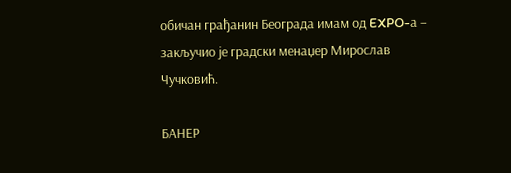обичан грађанин Београда имам од EXPO-а – закључио је градски менаџер Мирослав Чучковић.

БАНЕР